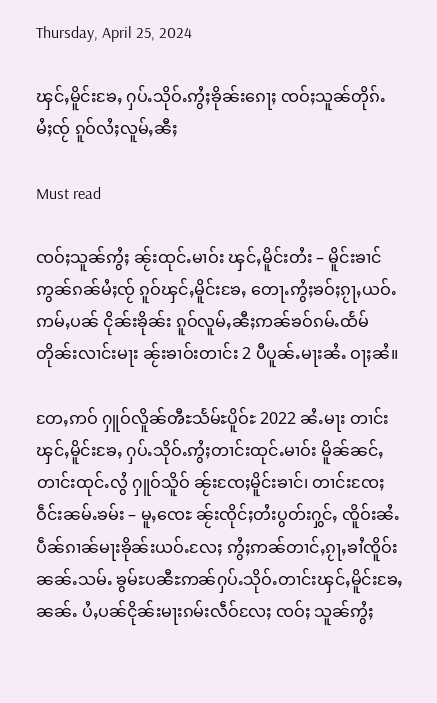Thursday, April 25, 2024

ၾင်ႇမိူင်းၶႄႇ ႁပ်ႉသိုဝ်ႉဢွႆႈၶိုၼ်းၵေႃႈ ၸဝ်ႈသူၼ်တိုၵ်ႉမႆႈၸႂ် ၵူဝ်လႆႈလူမ်ႇၼီႈ

Must read

ၸဝ်ႈသူၼ်ဢွႆႈ ၼႂ်းထုင်ႉမၢဝ်း ၾင်ႇမိူင်းတႆး – မိူင်းၶၢင် ဢွၼ်ၵၼ်မႆႈၸႂ် ၵူဝ်ၾင်ႇမိူင်းၶႄႇ တေႃႉဢွႆႈၶဝ်ႈၵႂႃႇယဝ်ႉ ဢမ်ႇပၼ် ငိုၼ်းၶိုၼ်း ၵူဝ်လူမ်ႇၼီႈဢၼ်ၶဝ်ၵမ်ႉထႅမ်တိုၼ်းလၢင်းမႃး ၼႂ်းၶၢဝ်းတၢင်း 2 ပီပူၼ်ႉမႃးၼႆႉ ဝႃႈၼႆ။

တႄႇဢဝ် ႁူဝ်လိူၼ်ၻီႊသႅမ်ႊပိူဝ်ႊ 2022 ၼႆႉမႃး တၢင်းၾင်ႇမိူင်းၶႄႇ ႁပ်ႉသိုဝ်ႉဢွႆႈတၢင်းထုင်ႉမၢဝ်း မိူၼ်ၼင်ႇ တၢင်းထုင်ႉလွႆ ႁူဝ်သိူဝ် ၼႂ်းၸႄႈမိူင်းၶၢင်၊ တၢင်းၸႄႈဝဵင်းၼမ်ႉၶမ်း – မူႇၸေႊ ၼႂ်းၸိုင်ႈတႆးပွတ်းႁွင်ႇ ၸိူဝ်းၼႆႉ ပဵၼ်ၵၢၼ်မႃးၶိုၼ်းယဝ်ႉလႄႈ ဢွႆႈဢၼ်တၢင်ႇၵႂႃႇၶၢႆၸိူဝ်းၼၼ်ႉသမ်ႉ ၶွမ်ႊပၼီႊဢၼ်ႁပ်ႉသိုဝ်ႉတၢင်းၾင်ႇမိူင်းၶႄႇၼၼ်ႉ ပႆႇပၼ်ငိုၼ်းမႃးၵမ်းလဵဝ်လႄႈ ၸဝ်ႈ သူၼ်ဢွႆႈ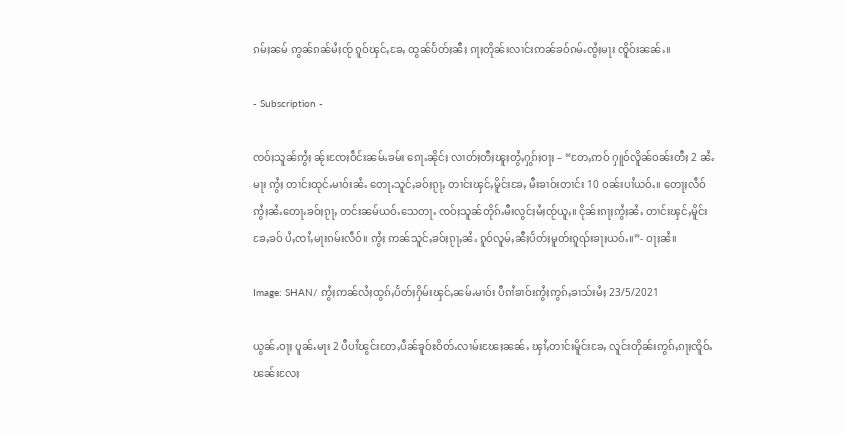ၵမ်ႈၼမ် ဢွၼ်ၵၼ်မႆႈၸႂ် ၵူဝ်ၾင်ႇၶႄႇ ထွၼ်ပႅတ်ႈၼီႈ ၵႃႈတိုၼ်းလၢင်းဢၼ်ၶဝ်ၵမ်ႉၸွႆႈမႃး ၸိူဝ်းၼၼ်ႉ။

- Subscription -

ၸဝ်ႈသူၼ်ဢွႆႈ ၼႂ်းၸႄႈဝဵင်းၼမ်ႉၶမ်း ၵေႃႉၼိုင်ႈ လၢတ်ႈတီႈၽူႈတွႆႇႁွၵ်ႈဝႃႈ – “တႄႇဢဝ် ႁူဝ်လိူၼ်ဝၼ်းတီႈ 2 ၼႆႉမႃး ဢွႆႈ တၢင်းထုင်ႉမၢဝ်းၼႆႉ တေႃႉသူင်ႇၶဝ်ႈၵႂႃႇ တၢင်းၾင်ႇမိူင်းၶႄႇ မီးၶၢဝ်းတၢင်း 10 ဝၼ်းပၢႆယဝ်ႉ။ တေႃႈလဵဝ် ဢွႆႈၼႆႉတေႃႉၶဝ်ႈၵႂႃႇ တင်းၼမ်ယဝ်ႉသေတႃႉ ၸဝ်ႈသူၼ်တိုၵ်ႉမီးလွင်ႈမႆႈၸႂ်ယူႇ။ ငိုၼ်းၵႃႈဢွႆႈၼႆႉ တၢင်းၾင်ႇမိူင်းၶႄႇၶဝ် ပႆႇၸၢႆႇမႃးၵမ်းလဵဝ်။ ဢွႆႈ ဢၼ်သူင်ႇၶဝ်ႈၵႂႃႇၼႆႉ ၵူဝ်လူမ်ႇၼီႈပႅတ်ႈမူတ်းၵူၺ်းၶႃႈယဝ်ႉ။”- ဝႃႈၼႆ။

Image: SHAN/ ဢွႆႈဢၼ်လႆႈထွၵ်ႇပႅတ်ႈႁိမ်းၾင်ႇၼမ်ႉမၢဝ်း ပီၵၢႆၶၢဝ်းဢွႆႈဢွၵ်ႇၶၢသ်းမႆႈ 23/5/2021

ယွၼ်ႉဝႃႈ ပူၼ်ႉမႃး 2 ပီပၢႆၽွင်းတႄႇပဵၼ်ၶူဝ်ႊဝိတ်ႉလၢမ်းၽႄႈၼၼ်ႉ ၾၢႆႇတၢင်းမိူင်းၶႄႇ လူင်းတိုၼ်းဢွၵ်ႇၵႃႈၸိူဝ်ႉၽၼ်းလႄႈ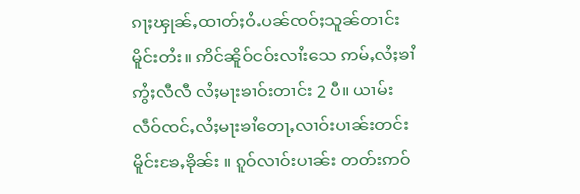ၵႃႈၾုၼ်ႇထၢတ်ႈဝႆႉပၼ်ၸဝ်ႈသူၼ်တၢင်းမိူင်းတႆး။ ဢိင်ၼိူဝ်ငဝ်းလၢႆးသေ ဢမ်ႇလႆႈၶၢႆဢွႆႈလီလီ လႆႈမႃးၶၢဝ်းတၢင်း 2 ပီ။ ယၢမ်းလဵဝ်ၸင်ႇလႆႈမႃးၶၢႆတေႃႇလၢဝ်းပၢၼ်းတင်းမိူင်းၶႄႇၶိုၼ်း ။ ၵူဝ်လၢဝ်းပၢၼ်း တတ်းဢဝ်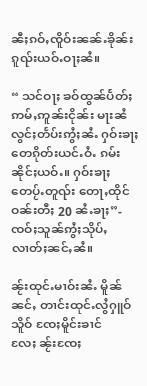ၼီႈၵဝ်ႇၸိူဝ်းၼၼ်ႉၶိုၼ်းၵူၺ်းယဝ်ႉဝႃႈၼႆ။

“ သင်ဝႃႈ ၶဝ်ထွၼ်ပႅတ်ႈ ဢမ်ႇဢူၼ်းငိုၼ်း မႃးၼႆ လွင်ႈတႅပ်းဢွႆႈၼႆႉ ႁဝ်းၶႃႈ တေၵိုတ်းယင်ႉဝႆႉ ၵမ်းၼိုင်ႈယဝ်ႉ။ ႁဝ်းၶႃႈ တေပႂ်ႉတူၺ်း တေႃႇထိုင်ဝၼ်းတီႈ 20 ၼႆႉၶႃႈ”- ၸဝ်ႈသူၼ်ဢွႆႈသိုပ်ႇလၢတ်ႈၼင်ႇၼႆ။

ၼႂ်းထုင်ႉမၢဝ်းၼႆႉ မိူၼ်ၼင်ႇ တၢင်းထုင်ႉလွႆႁူဝ်သိူဝ် ၸႄႈမိူင်းၶၢင်လႄႈ ၼႂ်းၸႄႈ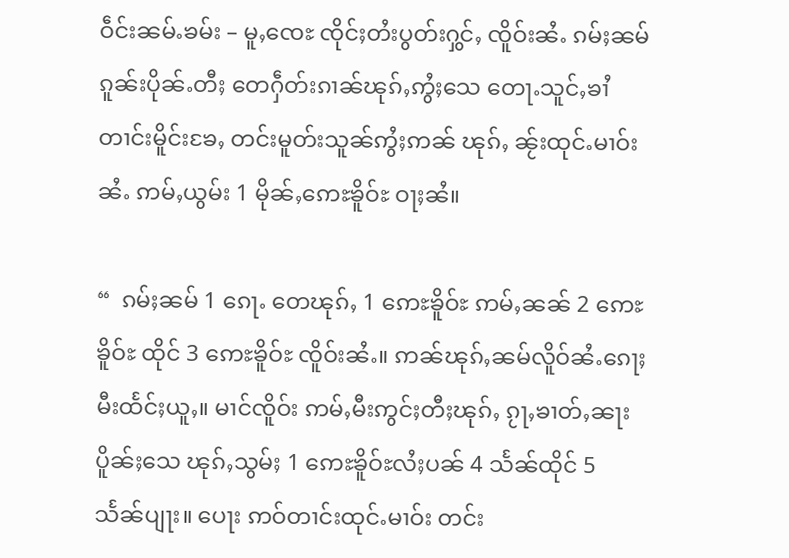ဝဵင်းၼမ်ႉၶမ်း – မူႇၸေႊ ၸိုင်ႈတႆးပွတ်းႁွင်ႇ ၸိူဝ်းၼႆႉ ၵမ်ႈၼမ် ၵူၼ်းပိုၼ်ႉတီႈ တေႁဵတ်းၵၢၼ်ၽုၵ်ႇဢွႆႈသေ တေႃႉသူင်ႇၶၢႆတၢင်းမိူင်းၶႄႇ တင်းမူတ်းသူၼ်ဢွႆႈဢၼ် ၽုၵ်ႇ ၼႂ်းထုင်ႉမၢဝ်းၼႆႉ ဢမ်ႇယွမ်း 1 မိုၼ်ႇဢေႊၶိူဝ်ႊ ဝႃႈၼႆ။

“  ၵမ်ႈၼမ် 1 ၵေႃႉ တေၽုၵ်ႇ 1 ဢေႊၶိူဝ်ႊ ဢမ်ႇၼၼ် 2 ဢေႊၶိူဝ်ႊ ထိုင် 3 ဢေႊၶိူဝ်ႊ ၸိူဝ်းၼႆႉ။ ဢၼ်ၽုၵ်ႇၼမ်လိူဝ်ၼႆႉၵေႃႈ မီးထႅင်ႈယူႇ။ မၢင်ၸိူဝ်း ဢမ်ႇမီးဢွင်ႈတီႈၽုၵ်ႇ ၵႂႃႇၶၢတ်ႇၼႃးပိူၼ်ႈသေ ၽုၵ်ႇသွမ်ႈ 1 ဢေႊၶိူဝ်ႊလႆႈပၼ် 4 သႅၼ်ထိုင် 5 သႅၼ်ပျႃး။ ပေႃး ဢဝ်တၢင်းထုင်ႉမၢဝ်း တင်း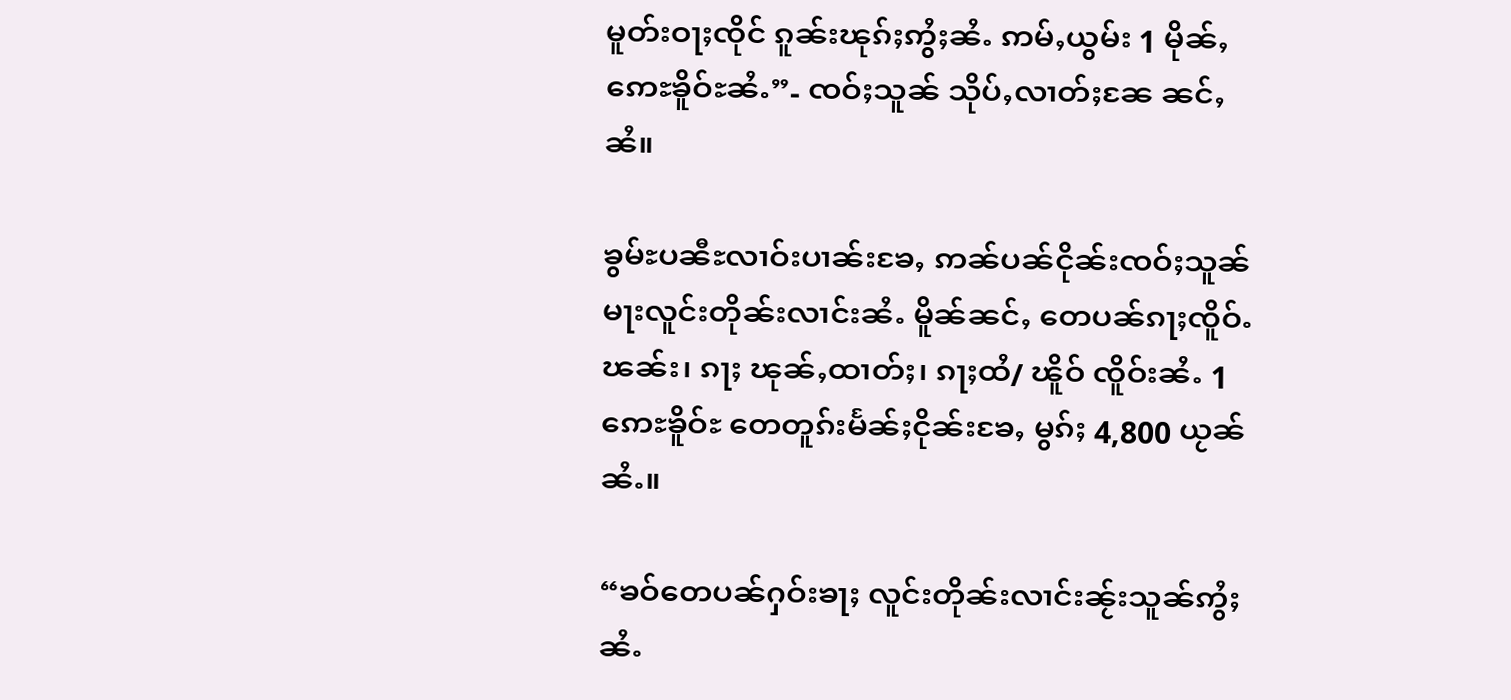မူတ်းဝႃႈၸိုင် ၵူၼ်းၽုၵ်ႈဢွႆႈၼႆႉ ဢမ်ႇယွမ်း 1 မိုၼ်ႇဢေႊၶိူဝ်ႊၼႆႉ”- ၸဝ်ႈသူၼ် သိုပ်ႇလၢတ်ႈၼႄ ၼင်ႇၼႆ။

ၶွမ်ႊပၼီႊလၢဝ်းပၢၼ်းၶႄႇ ဢၼ်ပၼ်ငိုၼ်းၸဝ်ႈသူၼ်မႃးလူင်းတိုၼ်းလၢင်းၼႆႉ မိူၼ်ၼင်ႇ တေပၼ်ၵႃႈၸိူဝ်ႉၽၼ်း၊ ၵႃႈ ၽုၼ်ႇထၢတ်ႈ၊ ၵႃႈထႆ/ ၽိူဝ် ၸိူဝ်းၼႆႉ 1 ဢေႊၶိူဝ်ႊ တေတူၵ်းမႅၼ်ႈငိုၼ်းၶႄႇ မွၵ်ႈ 4,800 ယႂၼ်ၼႆႉ။

“ၶဝ်တေပၼ်ႁဝ်းၶႃႈ လူင်းတိုၼ်းလၢင်းၼႂ်းသူၼ်ဢွႆႈၼႆႉ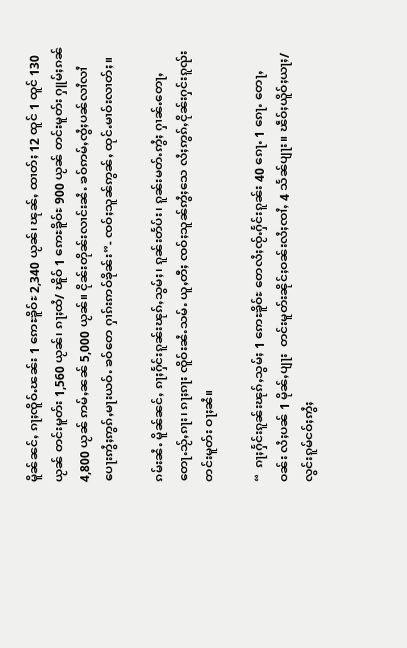မိူၼ်ၼင်ႇ ၵႃႈၸိူဝ်ႉၽၼ်း 1 ဢေႊၶိူဝ်ႊ 2,340 ယႂၼ်၊ ၽုၼ်ႇ ထၢတ်ႈ 12 ထူင် 1 ထူင် 130 ယႂၼ် တင်းမူတ်း 1,560 ယႂၼ်၊ ၵႃႈထႆ/ ၽိူဝ် 1 ဢေႊၶိူဝ်ႊ 900 ယႂၼ် တင်းမူတ်း ႁူမ်ႈၵၼ် 4,800 ယႂၼ် ဢမ်ႇၼၼ် 5,000 ယႂၼ်။ ငိုၼ်းတိုၼ်းလၢင်းၼႆႉ ၶဝ်ဢမ်ႇၸွႆႈပၼ်လၢႆလၢႆ ပေႃးဢွႆႈဢွၵ်ႇမႃးယဝ်ႉ ၶဝ်တေ ႁၢၵ်းဢဝ်ၶိုၼ်း”- ၸဝ်ႈသူၼ်ဢွၼ်ႇ ထုင်ႉမၢဝ်းလၢတ်ႈ။

ၵမ်းၼႆႉ မိူၼ်ၼင်ႇ ၵႃႈႁႅင်းၵူၼ်းၽုၵ်ႇသွမ်ႈ၊ ၵူၼ်းတႅပ်း၊ ၵူၼ်းမတ်ႉဢွႆႈ ႁၢၼ်ႉတေႃႇတေႃႉသႂ်ႇၵႃး၊ ၵႃႈၵႃး ၸိူဝ်းၼႆႉသမ်ႉ ယူႇတီႈ ၸဝ်ႈသူၼ်ဢွႆႈသေ လႆႈဢွၵ်ႇငိုၼ်းႁင်းၵူၺ်းတင်းမူတ်း ဝႃႈၼႆ။

“  ၵႃႈႁႅင်းၵူၼ်းၽုၵ်ႇသွမ်ႈ 1 ဢေႊၶိူဝ်ႊ တေလႆႈၸႂ်ႉႁႅင်းၵူၼ်း 40 ၵေႃႉ 1 ၵေႃႉ တေႃႇဝၼ်း လႆႈပၼ် 1 မိုၼ်ႇပျႃး  တင်းမူတ်းၼိုင်ႈဝၼ်းလႆႈၸၢႆႇ 4 သႅၼ်ပျႃး။ ၽဵဝ်ႈယိူဝ်ႈယႃႈ/ လွင်းၵူမ်ငဝ်ႈဢွႆႈ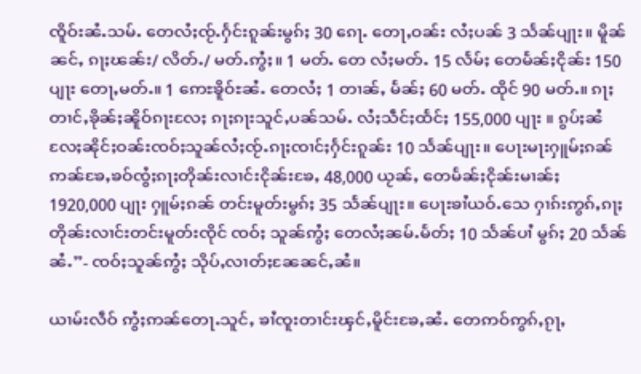ၸိူဝ်းၼႆႉသမ်ႉ တေလႆႈၸႂ်ႉႁႅင်းၵူၼ်းမွၵ်ႈ 30 ၵေႃႉ တေႃႇဝၼ်း လႆႈပၼ် 3 သႅၼ်ပျႃး။ မိူၼ်ၼင်ႇ ၵႃႈၽၼ်း/ လိတ်ႉ/ မတ်ႉဢွႆႈ။ 1 မတ်ႉ တေ လႆႈမတ်ႉ 15 လႅမ်ႈ တေမႅၼ်ႈငိုၼ်း 150 ပျႃး တေႃႇမတ်ႉ။ 1 ဢေႊၶိူဝ်ႊၼႆႉ တေလႆႈ 1 တၢၼ်ႇ မႅၼ်ႈ 60 မတ်ႉ ထိုင် 90 မတ်ႉ။ ၵႃႈတၢင်ႇၶိုၼ်ႈၼိူဝ်ၵႃးလႄႈ ၵႃႈၵႃးသူင်ႇပၼ်သမ်ႉ လႆႈသဵင်ႈထႅင်ႈ 155,000 ပျႃး ။ ၵွပ်ႈၼႆလႄႈၼိုင်ႈဝၼ်းၸဝ်ႈသူၼ်လႆႈၸႂ်ႉၵႃႈၸၢင်ႈႁႅင်းၵူၼ်း 10 သႅၼ်ပျႃး။ ပေႃးမႃးႁူမ်ႈၵၼ် ဢၼ်ၶႄႇၶဝ်ၸွႆႈၵႃႈတိုၼ်းလၢင်းငိုၼ်းၶႄႇ 48,000 ယႂၼ်ႇ တေမႅၼ်ႈငိုၼ်းမၢၼ်ႈ 1920,000 ပျႃး ႁူမ်ႈၵၼ် တင်းမူတ်းမွၵ်ႈ 35 သႅၼ်ပျႃး။ ပေႃးၶၢႆယဝ်ႉသေ ႁၢၵ်းဢွၵ်ႇၵႃႈတိုၼ်းလၢင်းတင်းမူတ်းၸိုင် ၸဝ်ႈ သူၼ်ဢွႆႈ တေလႆႈၼမ်ႉမႅတ်ႈ 10 သႅၼ်ပၢႆ မွၵ်ႈ 20 သႅၼ်ၼႆႉ”- ၸဝ်ႈသူၼ်ဢွႆႈ သိုပ်ႇလၢတ်ႈၼႄၼင်ႇၼႆ။

ယၢမ်းလဵဝ် ဢွႆႈဢၼ်တေႃႉသူင်ႇ ၶၢႆၸူးတၢင်းၾင်ႇမိူင်းၶႄႇၼႆႉ တေဢဝ်ဢွၵ်ႇၵႂႃႇ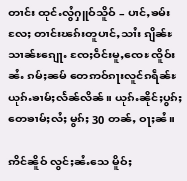တၢင်း ထုင်ႉလွႆႁူဝ်သိူဝ် – ပၢင်ႇၶမ်းလႄႈ တၢင်းၽၵ်းတူပၢင်ႇသၢႆး ၵျိၼ်ႊသၢၼ်ႊၵျေႃႉ ၸႄႈဝဵင်းမူႇၸေႊ ၸိူဝ်းၼႆႉ ၵမ်ႈၼမ် တေဢဝ်ၵႃးလူင်ၵရဵၼ်ႊ ယုၵ်ႉၶၢမ်ႈလႅၼ်လိၼ်။ ယုၵ်ႉၼိုင်ႈပွၵ်ႈ တေၶၢမ်ႈလႆႈ မွၵ်ႈ 30 တၼ်ႇ ဝႃႈၼႆ။

ဢိင်ၼိူဝ် လွင်ႈၼႆႉသေ မိူဝ်ႈ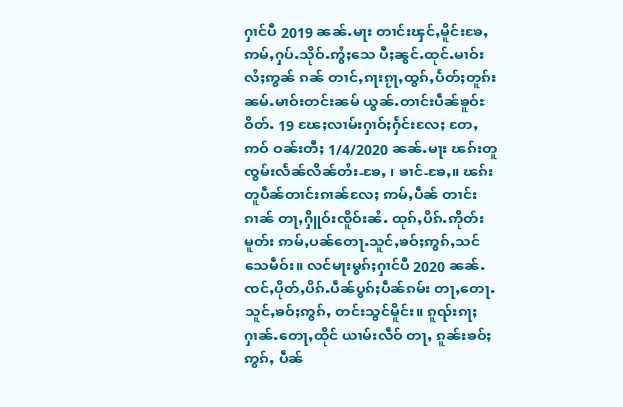ႁၢင်ပီ 2019 ၼၼ်ႉမႃး တၢင်းၾင်ႇမိူင်းၶႄႇ ဢမ်ႇႁပ်ႉသိုဝ်ႉဢွႆႈသေ ပီႈၼွင်ႉထုင်ႉမၢဝ်း လႆႈဢွၼ် ၵၼ် တၢင်ႇၵႃးၵႂႃႇထွၵ်ႇပႅတ်ႈတူၵ်းၼမ်ႉမၢဝ်းတင်းၼမ် ယွၼ်ႉတၢင်းပဵၼ်ၶူဝ်ႊဝိတ်ႉ 19 ၽႄႈလၢမ်းႁၢဝ်ႈႁႅင်းလႄႈ တႄႇဢဝ် ဝၼ်းတီႈ 1/4/2020 ၼၼ်ႉမႃး ၽၵ်းတူၸွမ်းလႅၼ်လိၼ်တႆး-ၶႄႇ ၊ ၶၢင်-ၶႄႇ။ ၽၵ်းတူပဵၼ်တၢင်းၵၢၼ်လႄႈ ဢမ်ႇပဵၼ် တၢင်းၵၢၼ် တႃႇႁိူဝ်းၸိူဝ်းၼႆႉ ထုၵ်ႇပိၵ်ႉဢိုတ်းမူတ်း ဢမ်ႇပၼ်တေႃႉသူင်ႇၶဝ်ႈဢွၵ်ႇသင်သေမဵဝ်း။ လင်မႃးမွၵ်ႈႁၢင်ပီ 2020 ၼၼ်ႉ ၸင်ႇပိုတ်ႇပိၵ်ႉပဵၼ်ပွၵ်ႈပဵၼ်ၵမ်း တႃႇတေႃႉသူင်ႇၶဝ်ႈဢွၵ်ႇ တင်းသွင်မိူင်း။ ၵူၺ်းၵႃႈ ႁၢၼ်ႉတေႃႇထိုင် ယၢမ်းလဵဝ် တႃႇ ၵူၼ်းၶဝ်ႈဢွၵ်ႇ ပဵၼ်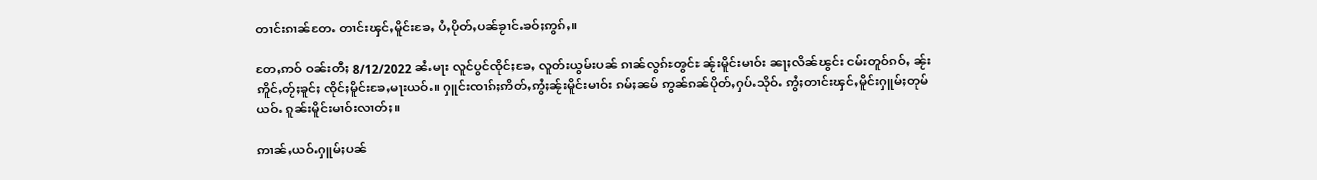တၢင်းၵၢၼ်တႄႉ တၢင်းၾင်ႇမိူင်းၶႄႇ ပႆႇပိုတ်ႇပၼ်ၶႂၢင်ႉၶဝ်ႈဢွၵ်ႇ။

တႄႇဢဝ် ဝၼ်းတီႈ 8/12/2022 ၼႆႉမႃး လူင်ပွင်ၸိုင်ႈၶႄႇ လူတ်းယွမ်းပၼ် ၵၢၼ်လွၵ်ႊၻွင်ႊ ၼႂ်းမိူင်းမၢဝ်း ၼႃႈလိၼ်ၽွင်း ငမ်းတူဝ်ၵဝ်ႇ ၼႂ်းဢိူင်ႇတႂ်ႈၶူင်ႈ ၸိုင်ႈမိူင်းၶႄႇမႃးယဝ်ႉ။ ႁူင်းၸၢၵ်ႈဢိတ်ႇဢွႆႈၼႂ်းမိူင်းမၢဝ်း ၵမ်ႈၼမ် ဢွၼ်ၵၼ်ပိုတ်ႇႁပ်ႉသိုဝ်ႉ ဢွႆႈတၢင်းၾင်ႇမိူင်းႁူမ်ႈတုမ်ယဝ်ႉ ၵူၼ်းမိူင်းမၢဝ်းလၢတ်ႈ။

ဢၢၼ်ႇယဝ်ႉႁူမ်ႈပၼ်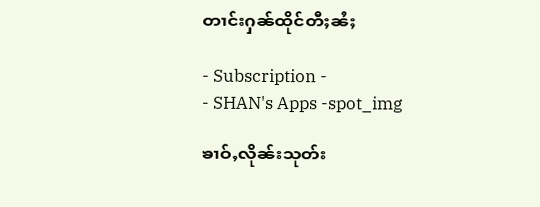တၢင်းႁၼ်ထိုင်တီႈၼႆႈ

- Subscription -
- SHAN's Apps -spot_img

ၶၢဝ်ႇလိုၼ်းသုတ်း